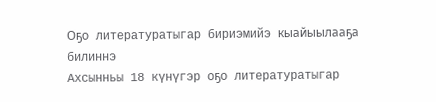Оҕо литературатыгар бириэмийэ кыайыылааҕа билиннэ
Ахсынньы 18 күнүгэр оҕо литературатыгар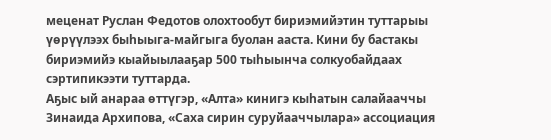меценат Руслан Федотов олохтообут бириэмийэтин туттарыы үөрүүлээх быһыыга-майгыга буолан ааста. Кини бу бастакы бириэмийэ кыайыылааҕар 500 тыһыынча солкуобайдаах сэртипикээти туттарда.
Аҕыс ый анараа өттүгэр, «Алта» кинигэ кыһатын салайааччы Зинаида Архипова, «Саха сирин суруйааччылара» ассоциация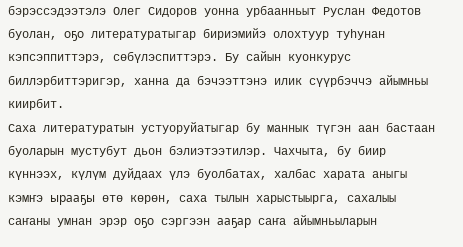бэрэссэдээтэлэ Олег Сидоров уонна урбаанньыт Руслан Федотов буолан, оҕо литературатыгар бириэмийэ олохтуур туһунан кэпсэппиттэрэ, сөбүлэспиттэрэ. Бу сайын куонкурус биллэрбиттэригэр, ханна да бэчээттэнэ илик сүүрбэччэ айымньы киирбит.
Саха литературатын устуоруйатыгар бу маннык түгэн аан бастаан буоларын мустубут дьон бэлиэтээтилэр. Чахчыта, бу биир күннээх, күлүм дуйдаах үлэ буолбатах, халбас харата аныгы кэмҥэ ырааҕы өтө көрөн, саха тылын харыстыырга, сахалыы саҥаны умнан эрэр оҕо сэргээн ааҕар саҥа айымньыларын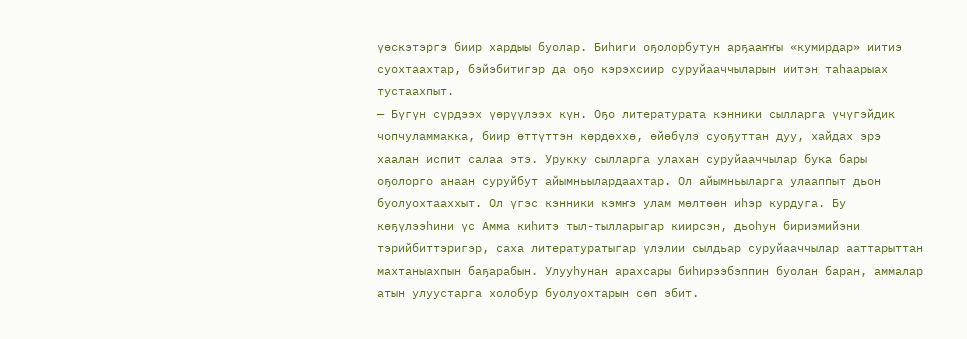үөскэтэргэ биир хардыы буолар. Биһиги оҕолорбутун арҕааҥҥы «кумирдар» иитиэ суохтаахтар, бэйэбитигэр да оҕо кэрэхсиир суруйааччыларын иитэн таһаарыах тустаахпыт.
— Бүгүн сүрдээх үөрүүлээх күн. Оҕо литературата кэнники сылларга үчүгэйдик чопчуламмакка, биир өттүттэн көрдөххө, өйөбүлэ суоҕуттан дуу, хайдах эрэ хаалан испит салаа этэ. Урукку сылларга улахан суруйааччылар бука бары оҕолорго анаан суруйбут айымньылардаахтар. Ол айымньыларга улааппыт дьон буолуохтааххыт. Ол үгэс кэнники кэмҥэ улам мөлтөөн иһэр курдуга. Бу көҕүлээһини үс Амма киһитэ тыл-тылларыгар киирсэн, дьоһун бириэмийэни тэрийбиттэригэр, саха литературатыгар үлэлии сылдьар суруйааччылар ааттарыттан махтаныахпын баҕарабын. Улууһунан арахсары биһирээбэппин буолан баран, аммалар атын улуустарга холобур буолуохтарын сөп эбит.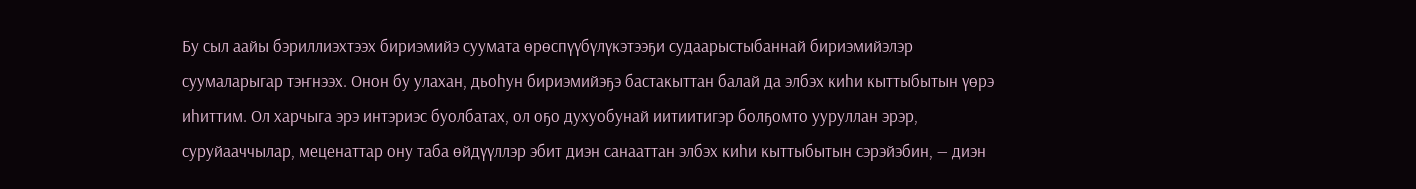Бу сыл аайы бэриллиэхтээх бириэмийэ суумата өрөспүүбүлүкэтээҕи судаарыстыбаннай бириэмийэлэр суумаларыгар тэҥнээх. Онон бу улахан, дьоһун бириэмийэҕэ бастакыттан балай да элбэх киһи кыттыбытын үөрэ иһиттим. Ол харчыга эрэ интэриэс буолбатах, ол оҕо духуобунай иитиитигэр болҕомто ууруллан эрэр, суруйааччылар, меценаттар ону таба өйдүүллэр эбит диэн санааттан элбэх киһи кыттыбытын сэрэйэбин, — диэн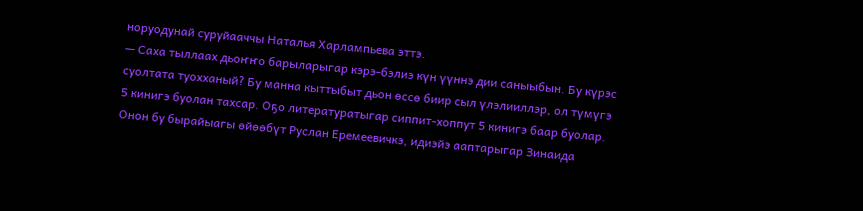норуодунай суруйааччы Наталья Харлампьева эттэ.
— Саха тыллаах дьоҥҥо барыларыгар кэрэ-бэлиэ күн үүннэ дии саныыбын. Бу күрэс суолтата туохханый? Бу манна кыттыбыт дьон өссө биир сыл үлэлииллэр, ол түмүгэ 5 кинигэ буолан тахсар. Оҕо литературатыгар сиппит-хоппут 5 кинигэ баар буолар. Онон бу бырайыагы өйөөбүт Руслан Еремеевичкэ, идиэйэ ааптарыгар Зинаида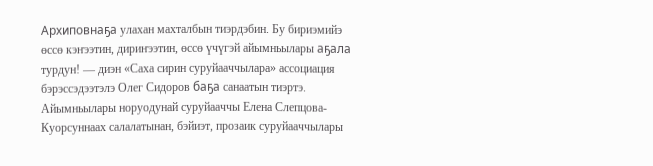Архиповнаҕа улахан махталбын тиэрдэбин. Бу бириэмийэ өссө кэҥээтин, дириҥээтин, өссө үчүгэй айымньылары аҕала турдун! — диэн «Саха сирин суруйааччылара» ассоциация бэрэссэдээтэлэ Олег Сидоров баҕа санаатын тиэртэ.
Айымньылары норуодунай суруйааччы Елена Слепцова-Куорсуннаах салалатынан, бэйиэт, прозаик суруйааччылары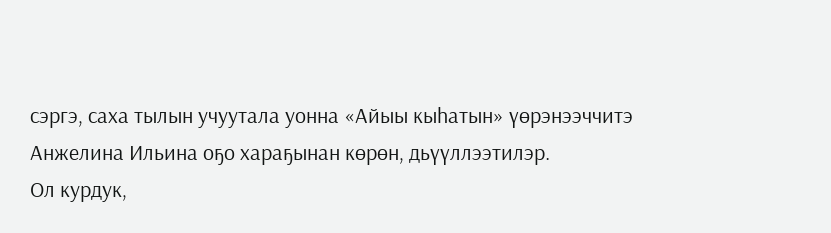сэргэ, саха тылын учуутала уонна «Айыы кыһатын» үөрэнээччитэ Анжелина Ильина оҕо хараҕынан көрөн, дьүүллээтилэр.
Ол курдук,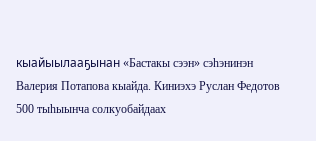кыайыылааҕынан «Бастакы сээн» сэһэнинэн Валерия Потапова кыайда. Киниэхэ Руслан Федотов 500 тыһыынча солкуобайдаах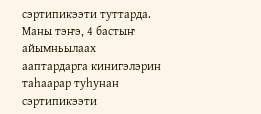сэртипикээти туттарда.
Маны тэҥэ, 4 бастыҥ айымньылаах ааптардарга кинигэлэрин таһаарар туһунан сэртипикээти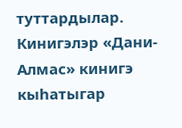туттардылар. Кинигэлэр «Дани-Алмас» кинигэ кыһатыгар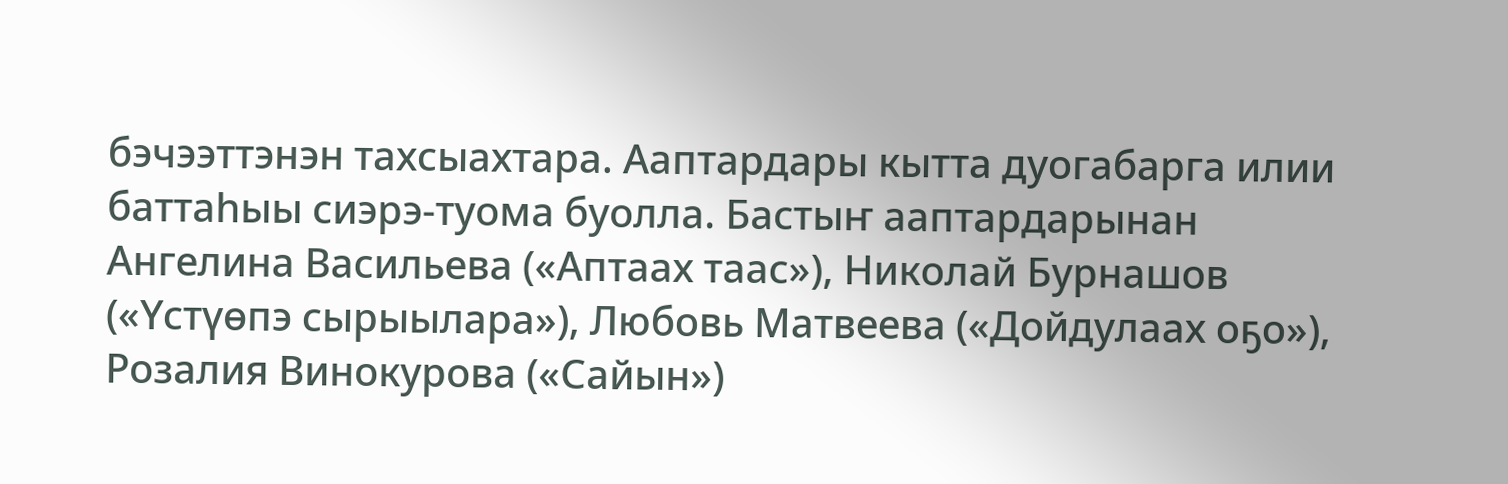бэчээттэнэн тахсыахтара. Ааптардары кытта дуогабарга илии баттаһыы сиэрэ-туома буолла. Бастыҥ ааптардарынан Ангелина Васильева («Аптаах таас»), Николай Бурнашов («Үстүөпэ сырыылара»), Любовь Матвеева («Дойдулаах оҕо»), Розалия Винокурова («Сайын»)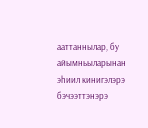ааттаннылар, бу айымньыларынан эһиил кинигэлэрэ бэчээттэнэрэ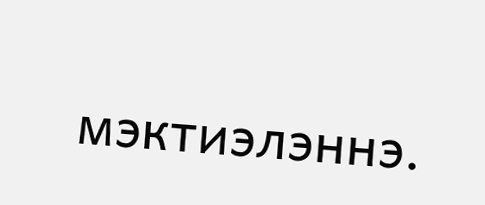мэктиэлэннэ.